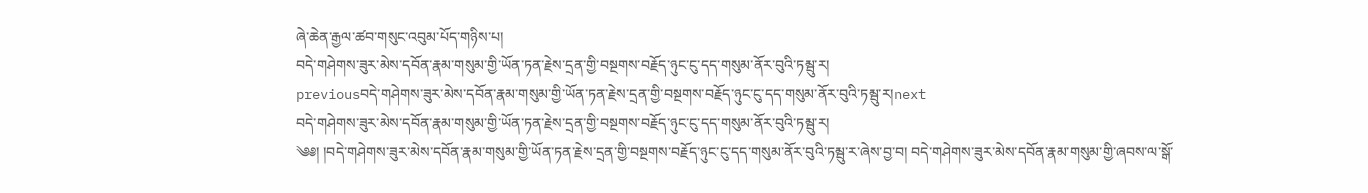ཞེ་ཆེན་རྒྱལ་ཚབ་གསུང་འབུམ་པོད་གཉིས་པ།
བདེ་གཤེགས་ཟུར་མེས་དབོན་རྣམ་གསུམ་གྱི་ཡོན་ཏན་རྗེས་དྲན་གྱི་བསྔགས་བརྗོད་ཉུང་ངུ་དད་གསུམ་ནོར་བུའི་ཏམྦུ་ར།
previousབདེ་གཤེགས་ཟུར་མེས་དབོན་རྣམ་གསུམ་གྱི་ཡོན་ཏན་རྗེས་དྲན་གྱི་བསྔགས་བརྗོད་ཉུང་ངུ་དད་གསུམ་ནོར་བུའི་ཏམྦུ་ར།next
བདེ་གཤེགས་ཟུར་མེས་དབོན་རྣམ་གསུམ་གྱི་ཡོན་ཏན་རྗེས་དྲན་གྱི་བསྔགས་བརྗོད་ཉུང་ངུ་དད་གསུམ་ནོར་བུའི་ཏམྦུ་ར།
༄༅། །བདེ་གཤེགས་ཟུར་མེས་དབོན་རྣམ་གསུམ་གྱི་ཡོན་ཏན་རྗེས་དྲན་གྱི་བསྔགས་བརྗོད་ཉུང་ངུ་དད་གསུམ་ནོར་བུའི་ཏམྦུ་ར་ཞེས་བྱ་བ། བདེ་གཤེགས་ཟུར་མེས་དབོན་རྣམ་གསུམ་གྱི་ཞབས་ལ་སྒོ་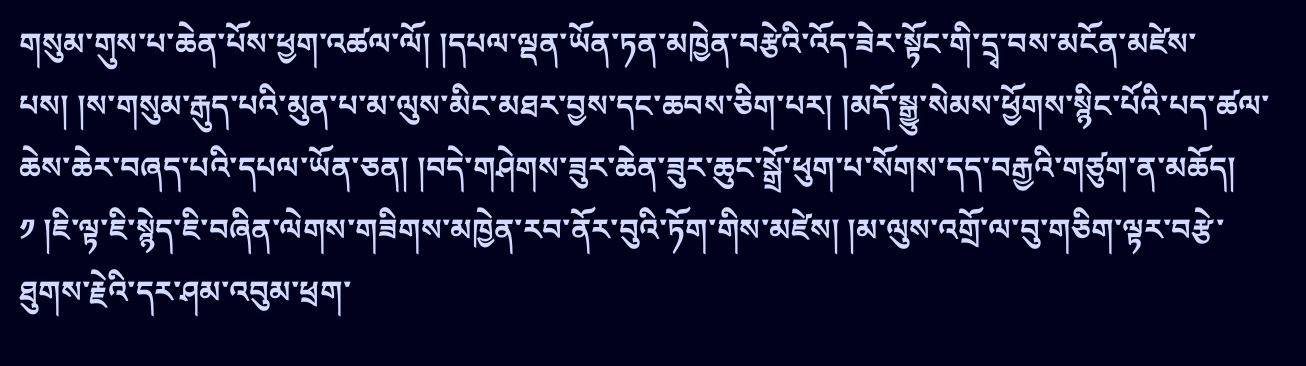གསུམ་གུས་པ་ཆེན་པོས་ཕྱག་འཚལ་ལོ། །དཔལ་ལྡན་ཡོན་ཏན་མཁྱེན་བརྩེའི་འོད་ཟེར་སྟོང་གི་དྲྭ་བས་མངོན་མཛེས་པས། །ས་གསུམ་རྒུད་པའི་མུན་པ་མ་ལུས་མིང་མཐར་བྱས་དང་ཆབས་ཅིག་པར། །མདོ་སྒྱུ་སེམས་ཕྱོགས་སྙིང་པོའི་པད་ཚལ་ཆེས་ཆེར་བཞད་པའི་དཔལ་ཡོན་ཅན། །བདེ་གཤེགས་ཟུར་ཆེན་ཟུར་ཆུང་སྒྲོ་ཕུག་པ་སོགས་དད་བརྒྱའི་གཙུག་ན་མཆོད། ༡ །ཇི་ལྟ་ཇི་སྙེད་ཇི་བཞིན་ལེགས་གཟིགས་མཁྱེན་རབ་ནོར་བུའི་ཏོག་གིས་མཛེས། །མ་ལུས་འགྲོ་ལ་བུ་གཅིག་ལྟར་བརྩེ་ཐུགས་རྗེའི་དར་ཤམ་འབུམ་ཕྲག་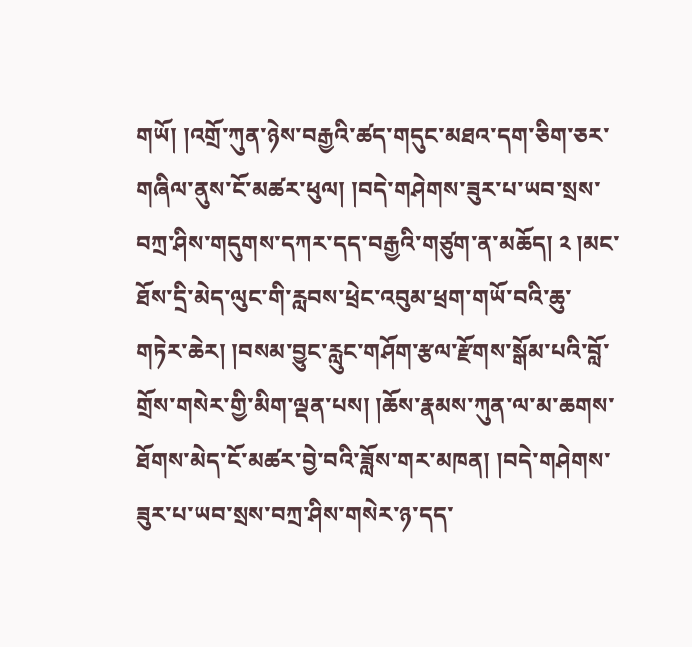གཡོ། །འགྲོ་ཀུན་ཉེས་བརྒྱའི་ཚད་གདུང་མཐའ་དག་ཅིག་ཅར་གཞིལ་ནུས་ངོ་མཚར་ཕུལ། །བདེ་གཤེགས་ཟུར་པ་ཡབ་སྲས་བཀྲ་ཤིས་གདུགས་དཀར་དད་བརྒྱའི་གཙུག་ན་མཆོད། ༢ །མང་ཐོས་དྲི་མེད་ལུང་གི་རླབས་ཕྲེང་འབུམ་ཕྲག་གཡོ་བའི་ཆུ་གཏེར་ཆེར། །བསམ་བྱུང་རླུང་གཤོག་རྩལ་རྫོགས་སྒོམ་པའི་བློ་གྲོས་གསེར་གྱི་མིག་ལྡན་པས། །ཆོས་རྣམས་ཀུན་ལ་མ་ཆགས་ཐོགས་མེད་ངོ་མཚར་བྱེ་བའི་ཟློས་གར་མཁན། །བདེ་གཤེགས་ཟུར་པ་ཡབ་སྲས་བཀྲ་ཤིས་གསེར་ཉ་དད་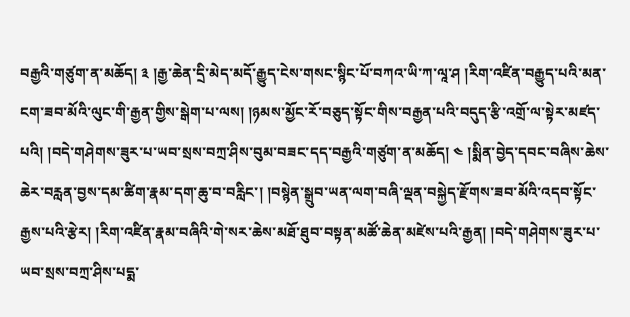བརྒྱའི་གཙུག་ན་མཆོད། ༣ །རྒྱ་ཆེན་དྲི་མེད་མདོ་རྒྱུད་ངེས་གསང་སྙིང་པོ་བཀའ་ཡི་ཀ་ལཱ་ཤ །རིག་འཛིན་བརྒྱུད་པའི་མན་ངག་ཟབ་མོའི་ལུང་གི་རྒྱན་གྱིས་སྒེག་པ་ལས། །ཉམས་མྱོང་རོ་བཅུད་སྟོང་གིས་བརྒྱན་པའི་བདུད་རྩི་འགྲོ་ལ་སྟེར་མཛད་པའི། །བདེ་གཤེགས་ཟུར་པ་ཡབ་སྲས་བཀྲ་ཤིས་བུམ་བཟང་དད་བརྒྱའི་གཙུག་ན་མཆོད། ༤ །སྨིན་བྱེད་དབང་བཞིས་ཆེས་ཆེར་བརླན་བྱས་དམ་ཚིག་རྣམ་དག་ཆུ་བ་བརླིང་། །བསྙེན་སྒྲུབ་ཡན་ལག་བཞི་ལྡན་བསྐྱེད་རྫོགས་ཟབ་མོའི་འདབ་སྟོང་རྒྱས་པའི་རྩེར། །རིག་འཛིན་རྣམ་བཞིའི་གེ་སར་ཆེས་མཐོ་ཐུབ་བསྟན་མཚོ་ཆེན་མཛེས་པའི་རྒྱན། །བདེ་གཤེགས་ཟུར་པ་ཡབ་སྲས་བཀྲ་ཤིས་པདྨ་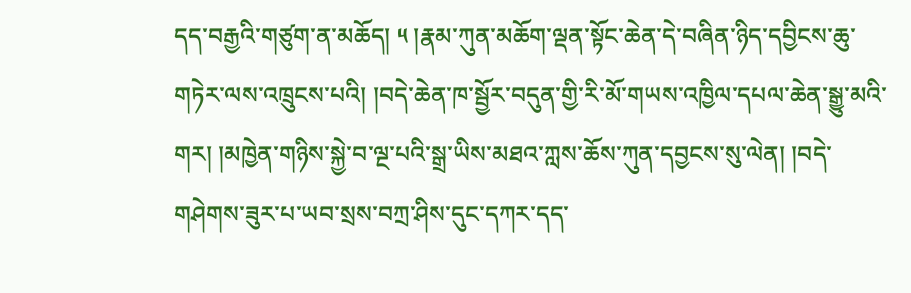དད་བརྒྱའི་གཙུག་ན་མཆོད། ༥ །རྣམ་ཀུན་མཆོག་ལྡན་སྟོང་ཆེན་དེ་བཞིན་ཉིད་དབྱིངས་ཆུ་གཏེར་ལས་འཁྲུངས་པའི། །བདེ་ཆེན་ཁ་སྦྱོར་བདུན་གྱི་རི་མོ་གཡས་འཁྱིལ་དཔལ་ཆེན་སྒྱུ་མའི་གར། །མཁྱེན་གཉིས་སྐྱེ་བ་ལྔ་པའི་སྒྲ་ཡིས་མཐའ་ཀླས་ཆོས་ཀུན་དབྱངས་སུ་ལེན། །བདེ་གཤེགས་ཟུར་པ་ཡབ་སྲས་བཀྲ་ཤིས་དུང་དཀར་དད་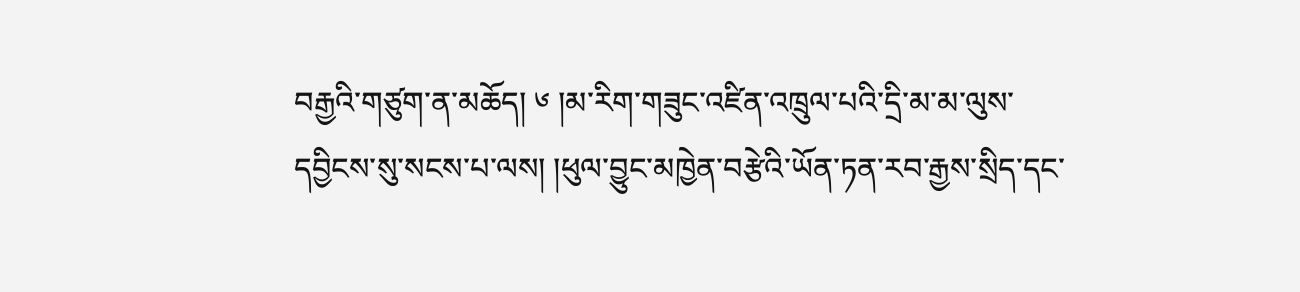བརྒྱའི་གཙུག་ན་མཆོད། ༦ །མ་རིག་གཟུང་འཛིན་འཁྲུལ་པའི་དྲི་མ་མ་ལུས་དབྱིངས་སུ་སངས་པ་ལས། །ཕུལ་བྱུང་མཁྱེན་བརྩེའི་ཡོན་ཏན་རབ་རྒྱས་སྲིད་དང་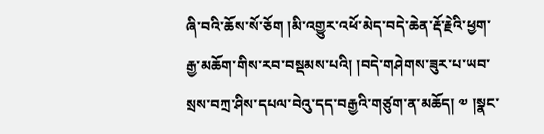ཞི་བའི་ཆོས་སོ་ཅོག །མི་འགྱུར་འཕོ་མེད་བདེ་ཆེན་རྡོ་རྗེའི་ཕྱག་རྒྱ་མཆོག་གིས་རབ་བསྡམས་པའི། །བདེ་གཤེགས་ཟུར་པ་ཡབ་སྲས་བཀྲ་ཤིས་དཔལ་བེའུ་དད་བརྒྱའི་གཙུག་ན་མཆོད། ༧ །སྣང་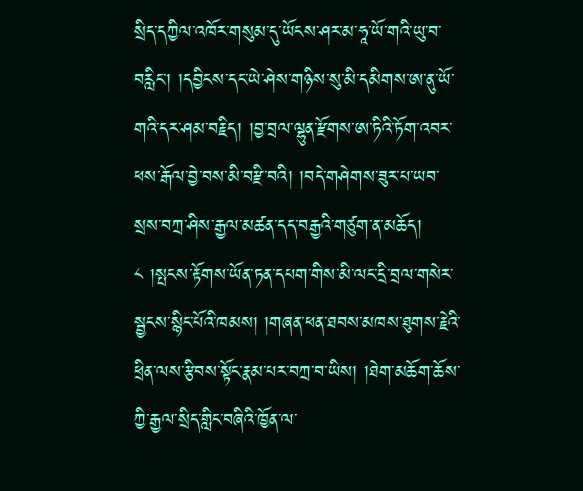སྲིད་དཀྱིལ་འཁོར་གསུམ་དུ་ཡོངས་ཤར་མ་ཧཱ་ཡོ་གའི་ཡུ་བ་བརླིང་། །དབྱིངས་དང་ཡེ་ཤེས་གཉིས་སུ་མི་དམིགས་ཨ་ནུ་ཡོ་གའི་དར་ཤམ་བརྗིད། །བྱ་བྲལ་ལྷུན་རྫོགས་ཨ་ཏིའི་ཏོག་འབར་ཕས་རྒོལ་བྱེ་བས་མི་བརྫི་བའི། །བདེ་གཤེགས་ཟུར་པ་ཡབ་སྲས་བཀྲ་ཤིས་རྒྱལ་མཚན་དད་བརྒྱའི་གཙུག་ན་མཆོད། ༨ །སྤངས་རྟོགས་ཡོན་ཏན་དཔག་གིས་མི་ལང་དྲི་བྲལ་གསེར་སྦྱངས་སྙིང་པོའི་ཁམས། །གཞན་ཕན་ཐབས་མཁས་ཐུགས་རྗེའི་ཕྲིན་ལས་རྩིབས་སྟོང་རྣམ་པར་བཀྲ་བ་ཡིས། །ཐེག་མཆོག་ཆོས་ཀྱི་རྒྱལ་སྲིད་གླིང་བཞིའི་ཁྱོན་ལ་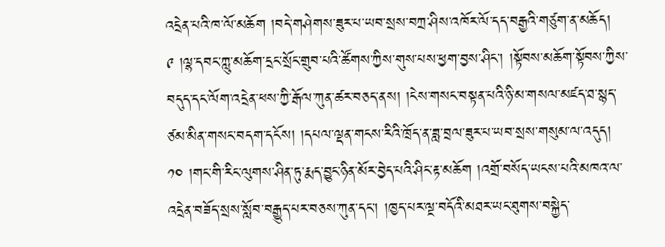འདྲེན་པའི་ཁ་ལོ་མཆོག །བདེ་གཤེགས་ཟུར་པ་ཡབ་སྲས་བཀྲ་ཤིས་འཁོར་ལོ་དད་བརྒྱའི་གཙུག་ན་མཆོད། ༩ །ལྷ་དབང་ཀླུ་མཆོག་དྲང་སྲོང་གྲུབ་པའི་ཚོགས་ཀྱིས་གུས་པས་ཕྱག་བྱས་ཤིང་། །སྟོབས་མཆོག་སྟོབས་ཀྱིས་བདུད་དང་ལོག་འདྲེན་ཕས་ཀྱི་རྒོལ་ཀུན་ཚར་བཅད་ནས། །ངེས་གསང་བསྟན་པའི་ཉི་མ་གསལ་མཛད་ཐ་སྙད་ཙམ་མིན་གསང་བདག་དངོས། །དཔལ་ལྡན་གངས་རིའི་ཁྲོད་ན་ཟླ་བྲལ་ཟུར་པ་ཡབ་སྲས་གསུམ་ལ་འདུད། ༡༠ །གང་གི་རིང་ལུགས་ཤིན་ཏུ་རྨད་བྱུང་ཉིན་མོར་བྱེད་པའི་ཤིང་རྟ་མཆོག །འགྲོ་བསོད་ཡངས་པའི་མཁའ་ལ་འདྲེན་བཟོད་སྲས་སློབ་བརྒྱུད་པར་བཅས་ཀུན་དང་། །ཁྱད་པར་ལྔ་བདོའི་མཐར་ཡང་ཐུགས་བསྐྱེད་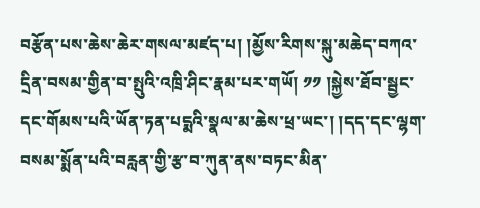བརྩོན་པས་ཆེས་ཆེར་གསལ་མཛད་པ། །མྱོས་རིགས་སྐུ་མཆེད་བཀའ་དྲིན་བསམ་གྱིན་བ་སྤུའི་འཁྲི་ཤིང་རྣམ་པར་གཡོ། ༡༡ །སྐྱེས་ཐོབ་སྦྱང་དང་གོམས་པའི་ཡོན་ཏན་པདྨའི་སྣལ་མ་ཆེས་ཕྲ་ཡང་། །དད་དང་ལྷག་བསམ་སྨོན་པའི་བརླན་གྱི་རྩ་བ་ཀུན་ནས་བཏང་མིན་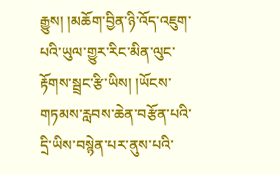རྒྱུས། །མཆོག་བྱིན་ཉི་འོད་འཇུག་པའི་ཡུལ་གྱུར་རིང་མིན་ལུང་རྟོགས་སྦྲང་རྩི་ཡིས། །ཡོངས་གཏམས་རླབས་ཆེན་བརྩོན་པའི་དྲི་ཡིས་བསྙེན་པར་ནུས་པའི་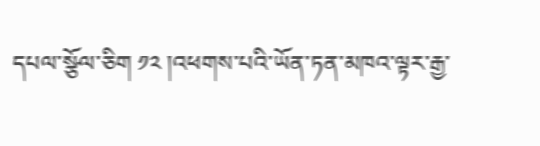དཔལ་སྩོལ་ཅིག ༡༢ །འཕགས་པའི་ཡོན་ཏན་མཁའ་ལྟར་རྒྱ་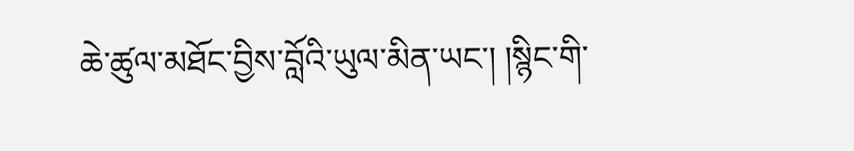ཆེ་ཚུལ་མཐོང་བྱིས་བློའི་ཡུལ་མིན་ཡང་། །སྙིང་གི་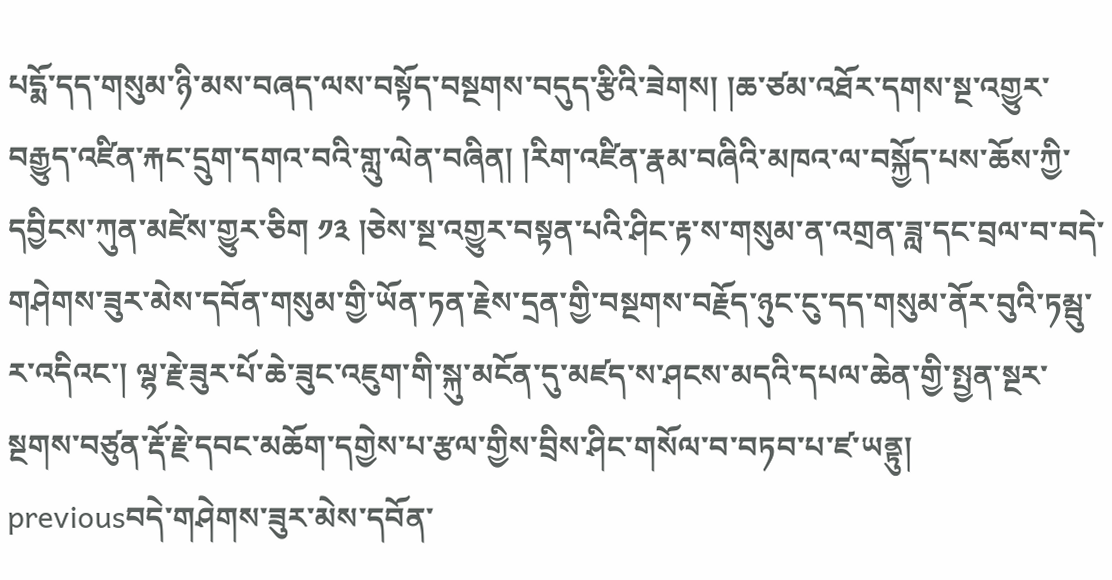པདྨོ་དད་གསུམ་ཉི་མས་བཞད་ལས་བསྟོད་བསྔགས་བདུད་རྩིའི་ཟེགས། །ཆ་ཙམ་འཐོར་དགས་སྔ་འགྱུར་བརྒྱུད་འཛིན་རྐང་དྲུག་དགའ་བའི་གླུ་ལེན་བཞིན། །རིག་འཛིན་རྣམ་བཞིའི་མཁའ་ལ་བསྐྱོད་པས་ཆོས་ཀྱི་དབྱིངས་ཀུན་མཛེས་གྱུར་ཅིག ༡༣ །ཅེས་སྔ་འགྱུར་བསྟན་པའི་ཤིང་རྟ་ས་གསུམ་ན་འགྲན་ཟླ་དང་བྲལ་བ་བདེ་གཤེགས་ཟུར་མེས་དབོན་གསུམ་གྱི་ཡོན་ཏན་རྗེས་དྲན་གྱི་བསྔགས་བརྗོད་ཉུང་ངུ་དད་གསུམ་ནོར་བུའི་ཏམྦུ་ར་འདིའང་། ལྷ་རྗེ་ཟུར་པོ་ཆེ་ཟུང་འཇུག་གི་སྐུ་མངོན་དུ་མཛད་ས་ཤངས་མདའི་དཔལ་ཆེན་གྱི་སྤྱན་སྔར་སྔགས་བཙུན་རྡོ་རྗེ་དབང་མཆོག་དགྱེས་པ་རྩལ་གྱིས་བྲིས་ཤིང་གསོལ་བ་བཏབ་པ་ཛ་ཡནྟུ།
previousབདེ་གཤེགས་ཟུར་མེས་དབོན་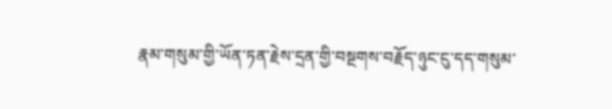རྣམ་གསུམ་གྱི་ཡོན་ཏན་རྗེས་དྲན་གྱི་བསྔགས་བརྗོད་ཉུང་ངུ་དད་གསུམ་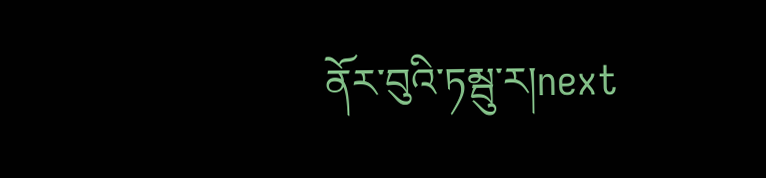ནོར་བུའི་ཏམྦུ་ར།next